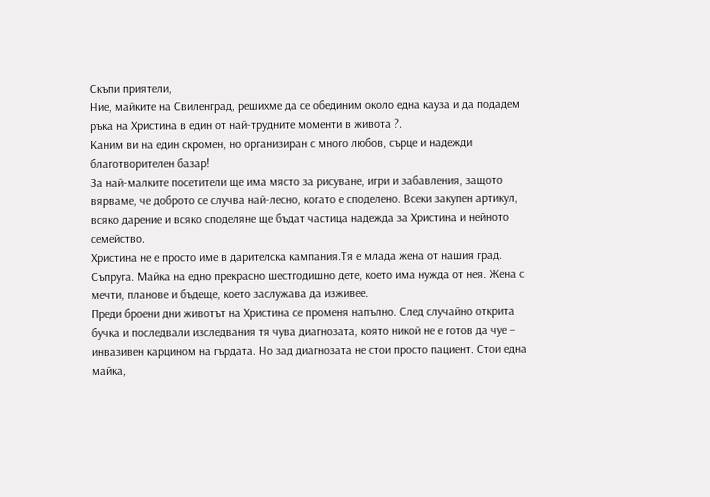Скъпи приятели,
Ние, майките на Свиленград, решихме да се обединим около една кауза и да подадем ръка на Христина в един от най-трудните моменти в живота ?.
Каним ви на един скромен, но организиран с много любов, сърце и надежди благотворителен базар!
За най-малките посетители ще има място за рисуване, игри и забавления, защото вярваме, че доброто се случва най-лесно, когато е споделено. Всеки закупен артикул, всяко дарение и всяко споделяне ще бъдат частица надежда за Христина и нейното семейство.
Христина не е просто име в дарителска кампания.Тя е млада жена от нашия град. Съпруга. Майка на едно прекрасно шестгодишно дете, което има нужда от нея. Жена с мечти, планове и бъдеще, което заслужава да изживее.
Преди броени дни животът на Христина се променя напълно. След случайно открита бучка и последвали изследвания тя чува диагнозата, която никой не е готов да чуе – инвазивен карцином на гърдата. Но зад диагнозата не стои просто пациент. Стои една майка,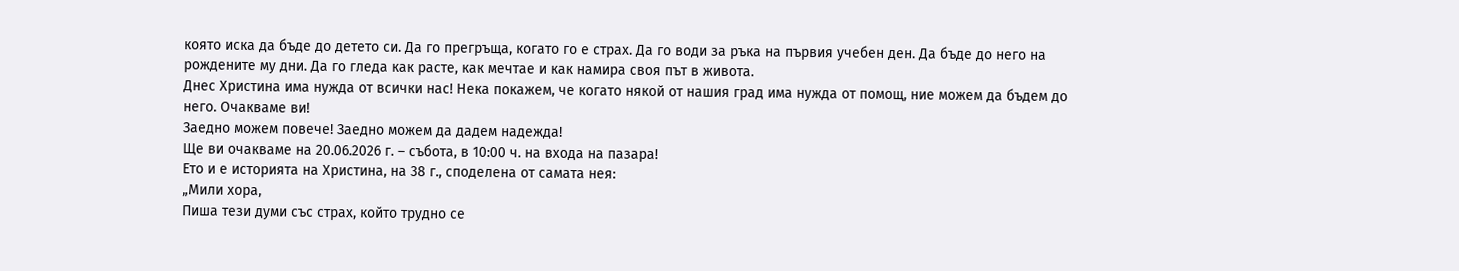която иска да бъде до детето си. Да го прегръща, когато го е страх. Да го води за ръка на първия учебен ден. Да бъде до него на рождените му дни. Да го гледа как расте, как мечтае и как намира своя път в живота.
Днес Христина има нужда от всички нас! Нека покажем, че когато някой от нашия град има нужда от помощ, ние можем да бъдем до него. Очакваме ви!
Заедно можем повече! Заедно можем да дадем надежда!
Ще ви очакваме на 20.06.2026 г. – събота, в 10:00 ч. на входа на пазара!
Ето и е историята на Христина, на 38 г., споделена от самата нея:
„Мили хора,
Пиша тези думи със страх, който трудно се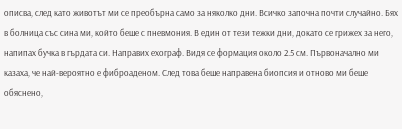описва, след като животът ми се преобърна само за няколко дни. Всичко започна почти случайно. Бях в болница със сина ми, който беше с пневмония. В един от тези тежки дни, докато се грижех за него, напипах бучка в гърдата си. Направих ехограф. Видя се формация около 2.5 см. Първоначално ми казаха, че най-вероятно е фиброаденом. След това беше направена биопсия и отново ми беше обяснено,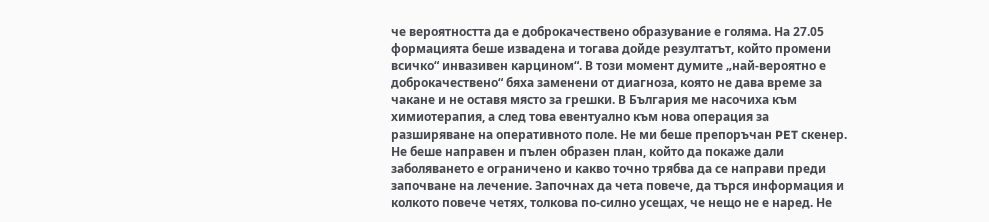че вероятността да е доброкачествено образувание е голяма. На 27.05 формацията беше извадена и тогава дойде резултатът, който промени всичко“ инвазивен карцином“. В този момент думите „най-вероятно е доброкачествено“ бяха заменени от диагноза, която не дава време за чакане и не оставя място за грешки. В България ме насочиха към химиотерапия, а след това евентуално към нова операция за разширяване на оперативното поле. Не ми беше препоръчан PET скенер. Не беше направен и пълен образен план, който да покаже дали заболяването е ограничено и какво точно трябва да се направи преди започване на лечение. Започнах да чета повече, да търся информация и колкото повече четях, толкова по-силно усещах, че нещо не е наред. Не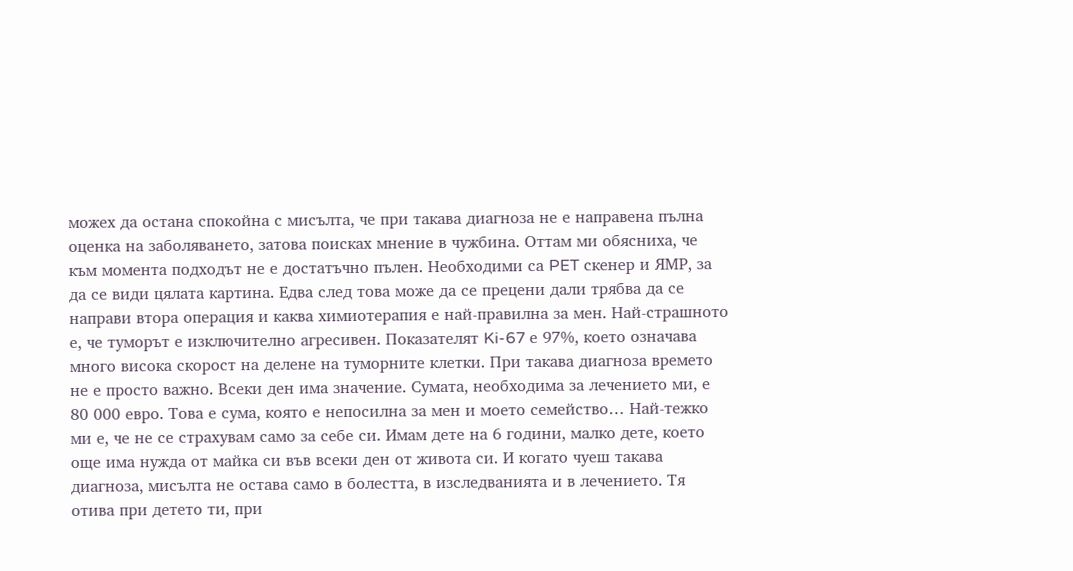можех да остана спокойна с мисълта, че при такава диагноза не е направена пълна оценка на заболяването, затова поисках мнение в чужбина. Оттам ми обясниха, че към момента подходът не е достатъчно пълен. Необходими са PET скенер и ЯМР, за да се види цялата картина. Едва след това може да се прецени дали трябва да се направи втора операция и каква химиотерапия е най-правилна за мен. Най-страшното е, че туморът е изключително агресивен. Показателят Ki-67 е 97%, което означава много висока скорост на делене на туморните клетки. При такава диагноза времето не е просто важно. Всеки ден има значение. Сумата, необходима за лечението ми, е 80 000 евро. Това е сума, която е непосилна за мен и моето семейство… Най-тежко ми е, че не се страхувам само за себе си. Имам дете на 6 години, малко дете, което още има нужда от майка си във всеки ден от живота си. И когато чуеш такава диагноза, мисълта не остава само в болестта, в изследванията и в лечението. Тя отива при детето ти, при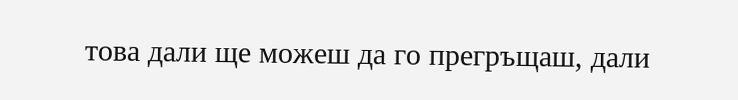това дали ще можеш да го прегръщаш, дали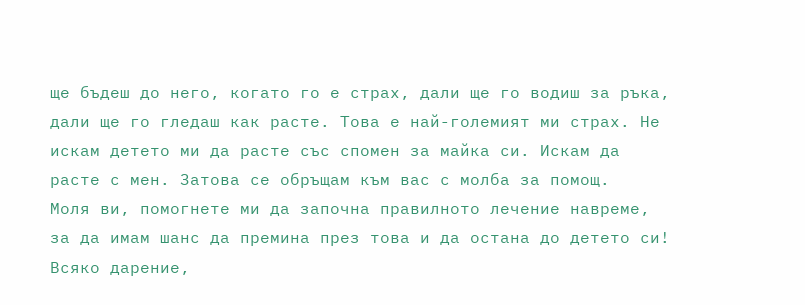ще бъдеш до него, когато го е страх, дали ще го водиш за ръка, дали ще го гледаш как расте. Това е най-големият ми страх. Не искам детето ми да расте със спомен за майка си. Искам да расте с мен. Затова се обръщам към вас с молба за помощ.
Моля ви, помогнете ми да започна правилното лечение навреме, за да имам шанс да премина през това и да остана до детето си!
Всяко дарение,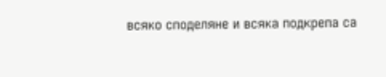всяко споделяне и всяка подкрепа са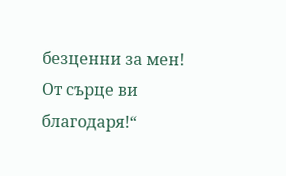безценни за мен!
От сърце ви благодаря!“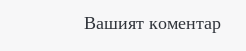Вашият коментар